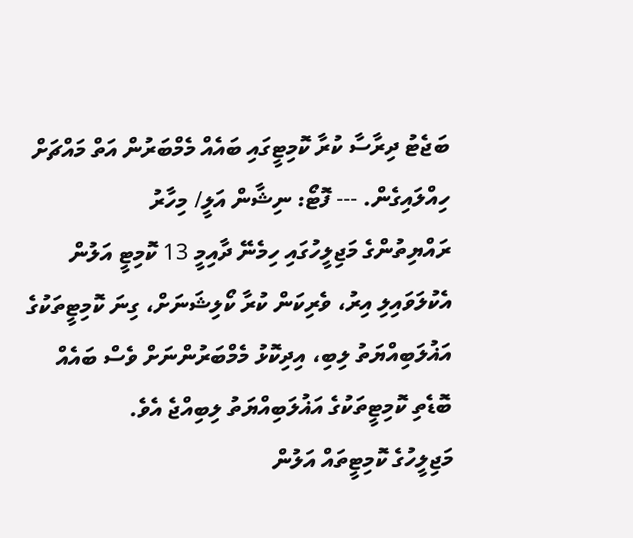ބަޖެޓު ދިރާސާ ކުރާ ކޮމިޓީގައި ބައެއް މެމްބަރުން އަތް މައްޗަށް ހިއްލައިގެން. --- ފޮޓޯ: ނިޝާން އަލީ/ މިހާރު
ރައްޔިތުންގެ މަޖިލީހުގައި ހިމެނޭ ދާއިމީ 13 ކޮމިޓީ އަލުން އެކުލަވައިލި އިރު، ވެރިކަން ކުރާ ކޯލިޝަނަށް، ގިނަ ކޮމިޓީތަކުގެ އަޣުލަބިއްޔަތު ލިބި، އިދިކޮޅު މެމްބަރުންނަށް ވެސް ބައެއް ބޮޑެތި ކޮމިޓީތަކުގެ އަޣުލަބިއްޔަތު ލިބިއްޖެ އެވެ.
މަޖިލީހުގެ ކޮމިޓީތައް އަލުން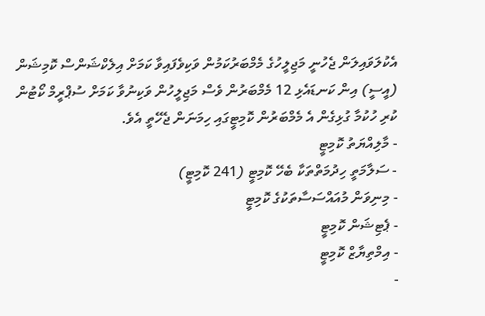އެކުލަވައިލަން ޖެހުނީ މަޖިލީހުގެ މެމްބަރުކަމުން ވަކިވެފައިވާ ކަމަށް އިލެކްޝަންސް ކޮމިޝަން (އީސީ) އިން ކަނޑައެޅި 12 މެމްބަރުން ވެސް މަޖިލީހުން ވަކިނުވާ ކަމަށް ސުޕްރީމް ކޯޓުން ކުރި ހުކުމާ ގުޅިގެން އެ މެމްބަރުން ކޮމިޓީގައި ހިމަނަން ޖެހޭތީ އެވެ.
- މާލިއްޔަތު ކޮމިޓީ
- ސަލާމަތީ ހިދުމަތްތަކާ ބެހޭ ކޮމިޓީ (241 ކޮމިޓީ)
- މިނިވަން މުއައްސަސާތަކުގެ ކޮމިޓީ
- ޕެޓިޝަން ކޮމިޓީ
- އިމްތިޔާޒް ކޮމިޓީ
-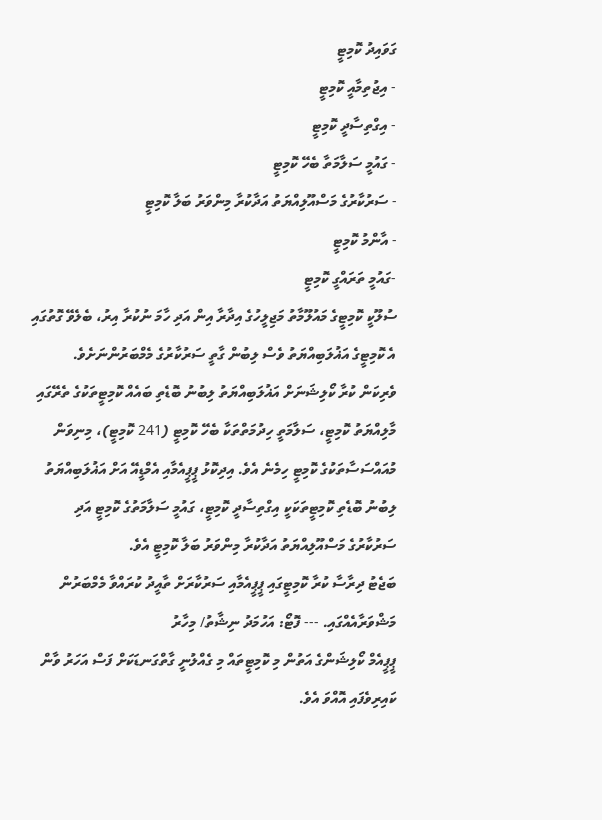ގަވައިދު ކޮމިޓީ
- އިޖުތިމާއީ ކޮމިޓީ
- އިގްތިސާދީ ކޮމިޓީ
- ގައުމީ ސަލާމަތާ ބެހޭ ކޮމިޓީ
- ސަރުކާރުގެ މަސްއޫލިއްޔަތު އަދާކުރާ މިންވަރު ބަލާ ކޮމިޓީ
- އާންމު ކޮމިޓީ
-ގައުމީ ތަރައްގީ ކޮމިޓީ
ސުލޫކީ ކޮމިޓީގެ މައުލޫމާތު މަޖިލީހުގެ އިދާރާ އިން އަދި ހާމަ ނުކުރާ އިރު، ބެލެވޭ ގޮތުގައި އެ ކޮމިޓީގެ އަޣުލަބިއްޔަތު ވެސް ލިބުން ގާތީ ސަރުކާރުގެ މެމްބަރުންނަށެވެ.
ވެރިކަން ކުރާ ކޯލިޝަނަށް އަޣުލަބިއްޔަތު ލިބުނު ބޮޑެތި ބައެއް ކޮމިޓީތަކުގެ ތެރޭގައި މާލިއްޔަތު ކޮމިޓީ، ސަލާމަތީ ހިދުމަތްތަކާ ބެހޭ ކޮމިޓީ (241 ކޮމިޓީ)، މިނިވަން މުއައްސަސާތަކުގެ ކޮމިޓީ ހިމެނެ އެވެ. އިދިކޮޅު ޕީޕީއެމާއި އެމްޑީއޭ އަށް އަޣުލަބިއްޔަތު ލިބުނު ބޮޑެތި ކޮމިޓީތަކަކީ އިގްތިސާދީ ކޮމިޓީ، ގައުމީ ސަލާމަތުގެ ކޮމިޓީ އަދި ސަރުކާރުގެ މަސްއޫލިއްޔަތު އަދާކުރާ މިންވަރު ބަލާ ކޮމިޓީ އެވެ.
ބަޖެޓު ދިރާސާ ކުރާ ކޮމިޓީގައި ޕީޕީއެމާއި ސަރުކާރަށް ތާއީދު ކުރައްވާ މެމްބަރުން މަޝްވަރާއެއްގައި. --- ފޮޓޯ: އަހުމަދު ނިޝާތު/ މިހާރު
ޕީޕީއެމް ކޯލިޝަންގެ އަތުން މި ކޮމިޓީތައް މި ގެއްލުނީ ގާތްގަނޑަކަށް ފަސް އަހަރު ވާން ކައިރިވެފައި އޮއްވަ އެވެ.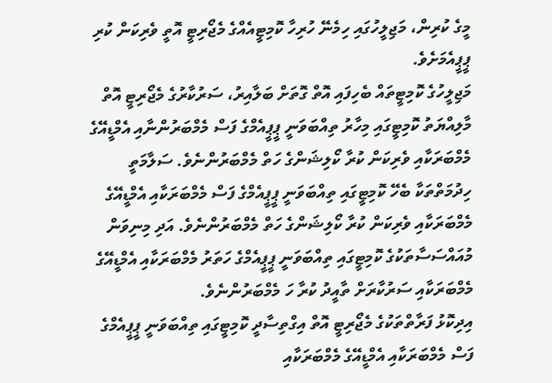މީގެ ކުރިން، މަޖިލީހުގައި ހިމެނޭ ހުރިހާ ކޮމިޓީއެއްގެ މެޖޯރިޓީ އޮތީ ވެރިކަން ކުރި ޕީޕީއެމަށެވެ.
މަޖިލީހުގެ ކޮމިޓީތައް ބެހިފައި އޮތް ގޮތަށް ބަލާއިރު، ސަރުކާރުގެ މެޖޯރިޓީ އޮތް މާލިއްޔަތު ކޮމިޓީގައި މިހާރު ތިއްބަވަނީ ޕީޕީއެމްގެ ފަސް މެމްބަރުންނާއި އެމްޑީއޭގެ މެމްބަރަކާއި ވެރިކަން ކުރާ ކޯލިޝަންގެ ހަތް މެމްބަރުންނެވެ. ސަލާމަތީ ހިދުމަތްތަކާ ބެހޭ ކޮމިޓީގައި ތިއްބަވަނީ ޕީޕީއެމްގެ ފަސް މެމްބަރަކާއި އެމްޑީއޭގެ މެމްބަރަކާއި ވެރިކަން ކުރާ ކޯލިޝަންގެ ހަތް މެމްބަރުންނެވެ. އަދި މިނިވަން މުއައްސަސާތަކުގެ ކޮމިޓީގައި ތިއްބަވަނީ ޕީޕީއެމްގެ ހަތަރު މެމްބަރަކާއި އެމްޑީއޭގެ މެމްބަރަކާއި ސަރުކާރަށް ތާއީދު ކުރާ ހަ މެމްބަރުންނެވެ.
އިދިކޮޅު ފަރާތްތަކުގެ މެޖޯރިޓީ އޮތް އިގްތިސާދީ ކޮމިޓީގައި ތިއްބަވަނީ ޕީޕީއެމްގެ ފަސް މެމްބަރަކާއި އެމްޑީއޭގެ މެމްބަރަކާއި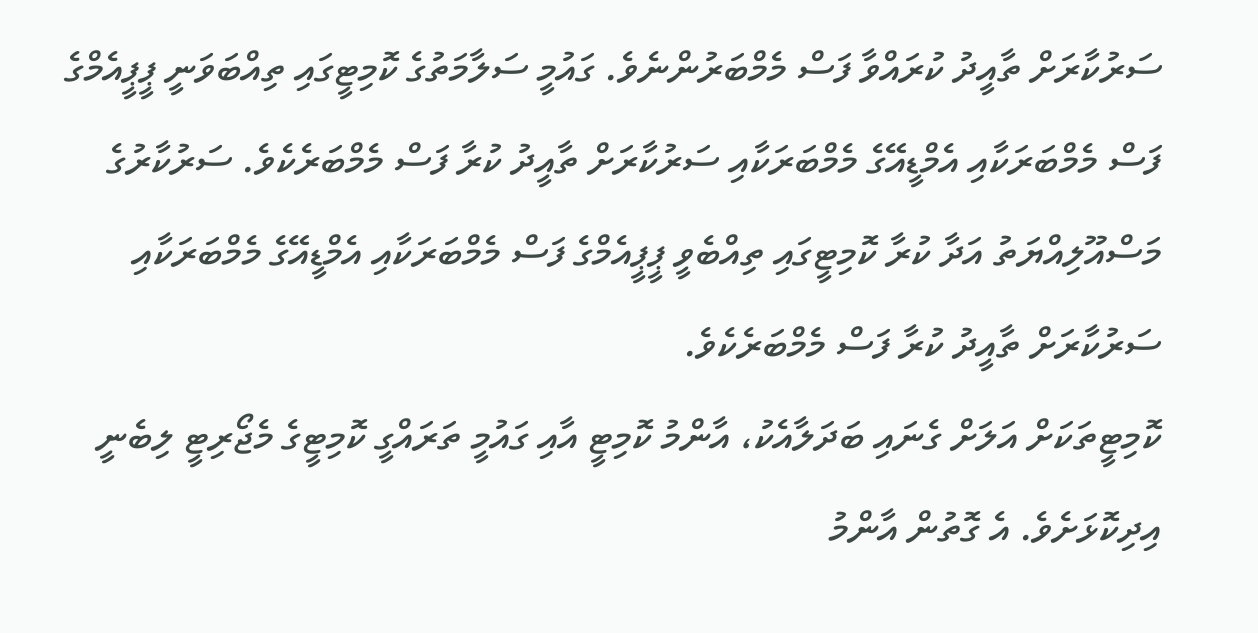ސަރުކާރަށް ތާއީދު ކުރައްވާ ފަސް މެމްބަރުންނެވެ. ގައުމީ ސަލާމަތުގެ ކޮމިޓީގައި ތިއްބަވަނީ ޕީޕީއެމްގެ ފަސް މެމްބަރަކާއި އެމްޑީއޭގެ މެމްބަރަކާއި ސަރުކާރަށް ތާއީދު ކުރާ ފަސް މެމްބަރެކެވެ. ސަރުކާރުގެ މަސްއޫލިއްޔަތު އަދާ ކުރާ ކޮމިޓީގައި ތިއްބެވީ ޕީޕީއެމްގެ ފަސް މެމްބަރަކާއި އެމްޑީއޭގެ މެމްބަރަކާއި ސަރުކާރަށް ތާއީދު ކުރާ ފަސް މެމްބަރެކެވެ.
ކޮމިޓީތަކަށް އަލަށް ގެނައި ބަދަލާއެކު، އާންމު ކޮމިޓީ އާއި ގައުމީ ތަރައްގީ ކޮމިޓީގެ މެޖޯރިޓީ ލިބެނީ އިދިކޮޅަށެވެ. އެ ގޮތުން އާންމު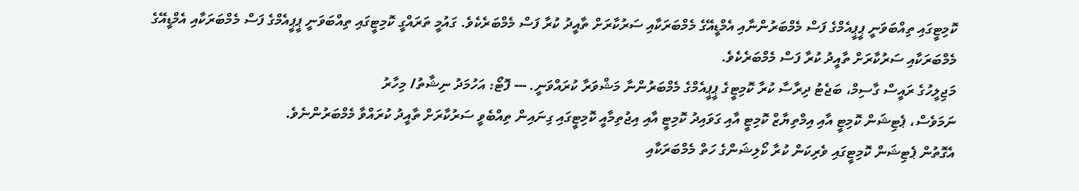ކޮމިޓީގައި ތިއްބަވަނީ ޕީޕީއެމްގެ ފަސް މެމްބަރުންނާއި އެމްޑީއޭގެ މެމްބަރަކާއި ސަރުކާރަށް ތާއީދު ކުރާ ފަސް މެމްބަރެކެވެ. ގައުމީ ތަރައްގީ ކޮމިޓީގައި ތިއްބަވަނީ ޕީޕީއެމްގެ ފަސް މެމްބަރަކާއި އެމްޑީއޭގެ މެމްބަރަކާއި ސަރުކާރަށް ތާއީދު ކުރާ ފަސް މެމްބަރެކެވެ.
މަޖިލީހުގެ ރައީސް ގާސިމް، ބަޖެޓު ދިރާސާ ކުރާ ކޮމިޓީގެ ޕީޕީއެމްގެ މެމްބަރުންނާ މަޝްވަރާ ކުރައްވަނީ. --- ފޮޓޯ: އަހުމަދު ނިޝާތު/ މިހާރު
ނަމަވެސް، ޕެޓިޝަން ކޮމިޓީ އާއި އިމްތިޔާޒް ކޮމިޓީ އާއި ގަވައިދު ކޮމިޓީ އާއި އިޖުތިމާއީ ކޮމިޓީގައި ގިނައިން ތިއްބެވީ ސަރުކާރަށް ތާއީދު ކުރައްވާ މެމްބަރުންނެވެ.
އެގޮތުން ޕެޓިޝަން ކޮމިޓީގައި ވެރިކަން ކުރާ ކޯލިޝަންގެ ހަތް މެމްބަރަކާއި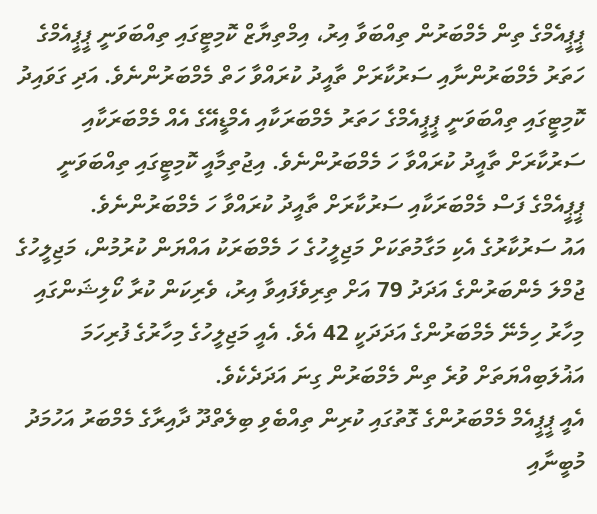ޕީޕީއެމްގެ ތިން މެމްބަރުން ތިއްބަވާ އިރު، އިމްތިޔާޒް ކޮމިޓީގައި ތިއްބަވަނީ ޕީޕީއެމްގެ ހަތަރު މެމްބަރުންނާއި ސަރުކާރަށް ތާއީދު ކުރައްވާ ހަތް މެމްބަރުންނެވެ. އަދި ގަވައިދު ކޮމިޓީގައި ތިއްބަވަނީ ޕީޕީއެމްގެ ހަތަރު މެމްބަރަކާއި އެމްޑީއޭގެ އެއް މެމްބަރަކާއި ސަރުކާރަށް ތާއީދު ކުރައްވާ ހަ މެމްބަރުންނެވެ. އިޖުތިމާއީ ކޮމިޓީގައި ތިއްބަވަނީ ޕީޕީއެމްގެ ފަސް މެމްބަރަކާއި ސަރުކާރަށް ތާއީދު ކުރައްވާ ހަ މެމްބަރުންނެވެ.
އައު ސަރުކާރުގެ އެކި މަގާމުތަކަށް މަޖިލީހުގެ ހަ މެމްބަރަކު އައްޔަން ކުރުމުން، މަޖިލީހުގެ ޖުމްލަ މެންބަރުންގެ އަދަދު 79 އަށް ތިރިވެފައިވާ އިރު، ވެރިކަން ކުރާ ކޯލިޝަންގައި މިހާރު ހިމެނޭ މެމްބަރުންގެ އަދަދަކީ 42 އެވެ. އެއީ މަޖިލީހުގެ މިހާރުގެ ފުރިހަމަ އަޣުލަބިއްޔަތަށް ވުރެ ތިން މެމްބަރުން ގިނަ އަދަދެކެވެ.
އެއީ ޕީޕީއެމް މެމްބަރުންގެ ގޮތުގައި ކުރިން ތިއްބެވި ބިލެތްދޫ ދާއިރާގެ މެމްބަރު އަހުމަދު މުބީނާއި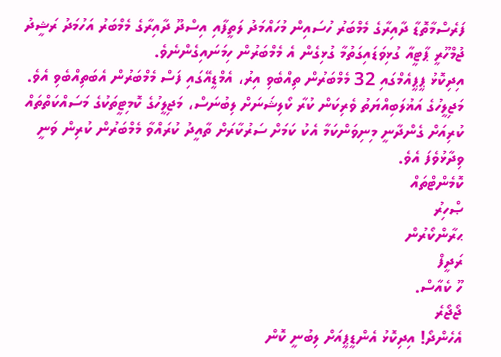ފަރެސްމާތޮޑާ ދާއިރާގެ މެމްބަރު ހުސައިން މުހައްމަދު ލަތީފާއި އިސްދޫ ދާއިރާގެ މެމްބަރު އަހުމަދު ރަޝީދު ޖުމްހޫރީ ޕާޓީއާ ގުޅިވަޑައިގަތުމާ ގުޅިގެން އެ މެމްބަރުން ހިމަނައިގެންނެވެ.
އިދިކޮޅު ޕީޕީއެމްގައި 32 މެމްބަރުން ތިއްބެވި އިރު، އެމްޑީއޭގައި ފަސް މެމްބަރުން އެބަތިއްބެވި އެވެ.
މަޖިލީހުގެ އަޣުލަބިއްޔަތު ވެރިކަން ކުރާ ކޯލިޝަނަށް ލިބުނަސް، މަޖިލީހުގެ ކޮމިޓީތަކުގެ މަސައްކަތްތައް ކުރިއަށް ގެންދާނީ މިނިވަންކަމާ އެކު ކަމަށް ސަރުކާރަށް ތާއީދު ކުރައްވާ މެމްބަރުން ކުރިން ވަނީ ވިދާޅުވެފަ އެވެ.
ކޮމެންޓްތައް
ޞްހިރު
ޙރާންކޯރުން
ރަދީފް
ހޫ ކެއާސް.
ޖޯޖޯރެ
އެހެންދޯ! އިދިކޮޅު އެންޑީޕީއަށް ލިބުނީ ކޮން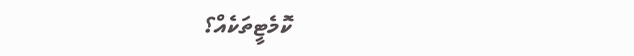ކޮމެޓީތަކެއް؟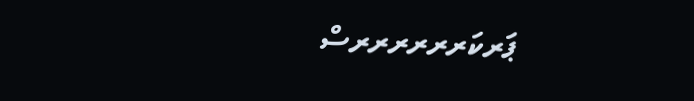ޕަރކަރރރރރރސް